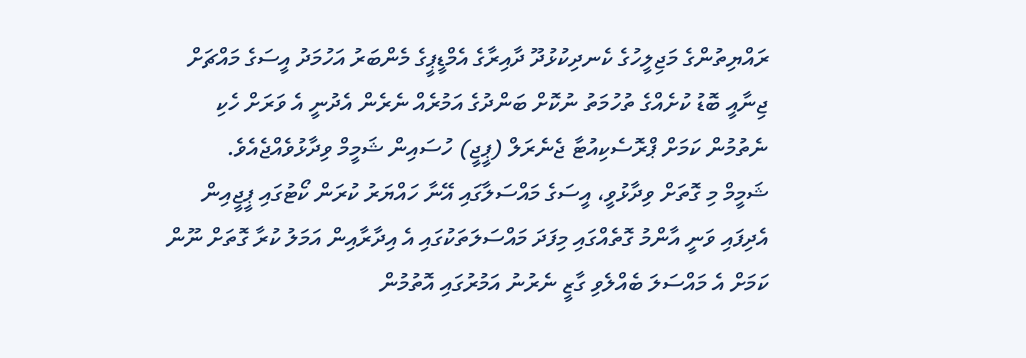ރައްޔިތުންގެ މަޖިލީހުގެ ކެނދިކުޅުދޫ ދާއިރާގެ އެމްޑީޕީގެ މެންބަރު އަހުމަދު އީސަގެ މައްޗަށް ޖިނާއީ ބޮޑު ކުށެއްގެ ތުހުމަތު ނުކޮށް ބަންދުގެ އަމުރެއް ނެރެން އެދުނީ އެ ވަރަށް ހެކި ނެތުމުން ކަމަށް ޕްރޮސެކިއުޓާ ޖެނެރަލް (ޕީޖީ) ހުސައިން ޝަމީމް ވިދާޅުވެއްޖެއެވެ.
ޝަމީމް މި ގޮތަށް ވިދާޅުވީ، އީސަގެ މައްސަލާގައި އޭނާ ހައްޔަރު ކުރަން ކޯޓުގައި ޕީޖީއިން އެދިފައި ވަނީ އާންމު ގޮތެއްގައި މިފަދަ މައްސަލަތަކުގައި އެ އިދާރާއިން އަމަލު ކުރާ ގޮތަށް ނޫން ކަމަށް އެ މައްސަލަ ބެއްލެވި ގާޒީ ނެރުނު އަމުރުގައި އޮތުމުން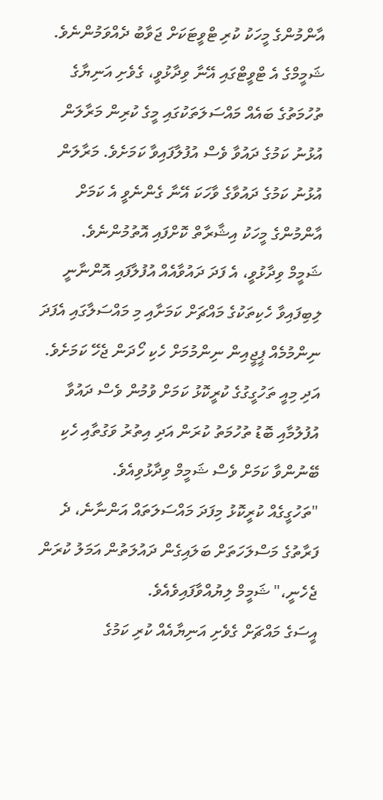އާންމުންގެ މީހަކު ކުރި ޓްވީޓަކަށް ޖަވާބު ދެއްވަމުންނެވެ.
ޝަމީމްގެ އެ ޓްވީޓްގައި އޭނާ ވިދާޅުވީ، ގެވެށި އަނިޔާގެ ތުހުމަތުގެ ބައެއް މައްސަލަތަކުގައި މީގެ ކުރިން މަރާލަން އުޅުނު ކަމުގެ ދައުވާ ވެސް އުފުލާފައިވާ ކަމަށެވެ. މަރާލަން އުޅުނު ކަމުގެ ދައުވާގެ ވާހަކަ އޭނާ ގެންނެވީ އެ ކަމަށް އާންމުންގެ މީހަކު އިޝާރާތް ކޮށްފައި އޮތުމުންނެވެ.
ޝަމީމް ވިދާޅުވީ، އެ ފަދަ ދައުވާއެއް އުފުލާފައި އޮންނާނީ ލިބިފައިވާ ހެކިތަކުގެ މައްޗަށް ކަމަށާއި މި މައްސަލާގައި އެފަދަ ނިންމުމެއް ޕީޖީއިން ނިންމުމަށް ހެކި ހޯދަން ޖެހޭ ކަމަށެވެ. އަދި މިއީ ތަހުގީގުގެ ކުރީކޮޅު ކަމަށް ވުމުން ވެސް ދައުވާ އުފުލުމާއި ބޮޑު ތުހުމަތު ކުރަން އަދި އިތުރު ވަގުތާއި ހެކި ބޭނުންވާ ކަމަށް ވެސް ޝަމީމް ވިދާޅުވިއެވެ.
"ތަހުގީގެއް ކުރީކޮޅު މިފަދަ މައްސަލަތައް އަންނާނެ، ދެ ފަރާތުގެ މަސްލަހަތަށް ބަލައިގެން ދައުލަތުން އަމަލު ކުރަން ޖެހެނީ،" ޝަމީމް ލިޔުއްވާފައިވެއެވެ.
އީސަގެ މައްޗަށް ގެވެށި އަނިޔާއެއް ކުރި ކަމުގެ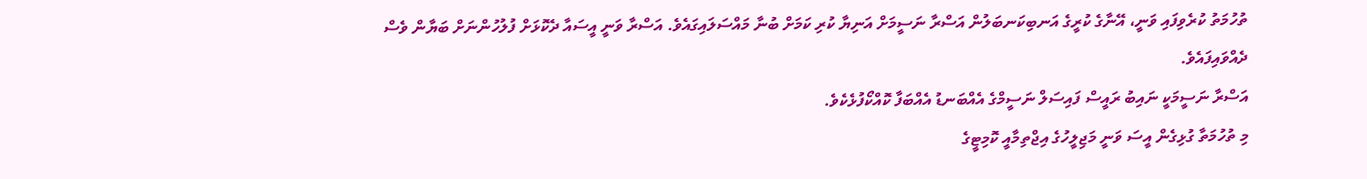ތުހުމަތު ކުރެވިފައި ވަނީ، އޭނާގެ ކުރީގެ އަނބިކަނބަލުން އަސްރާ ނަސީމަށް އަނިޔާ ކުރި ކަމަށް ބުނާ މައްސަލައިގައެވެ. އަސްރާ ވަނީ އީސައާ ދެކޮޅަށް ފުލުހުންނަށް ބަޔާން ވެސް ދެއްވައިފައެވެ.
އަސްރާ ނަސީމަކީ ނައިބު ރައީސް ފައިސަލް ނަސީމްގެ އެއްބަނޑު އެއްބަފާ ކޮއްކޯފުޅެކެވެ.
މި ތުހުމަތާ ގުޅިގެން އީސަ ވަނީ މަޖިލީހުގެ އިޖްތިމާއީ ކޮމިޓީގެ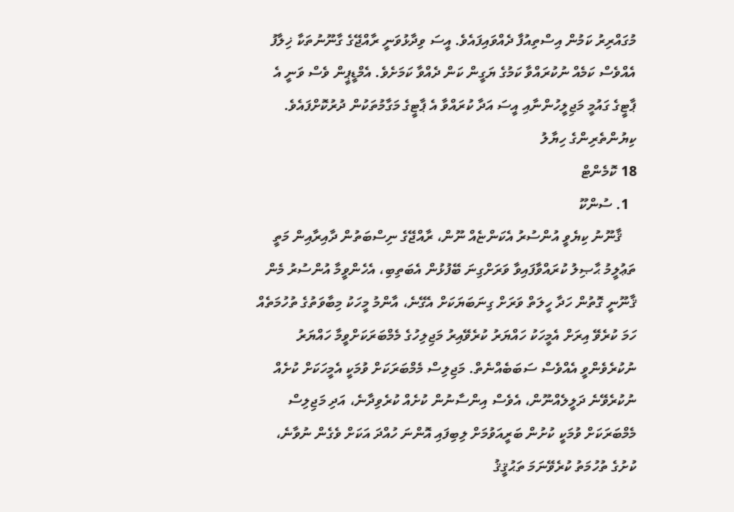މުގައްރިރު ކަމުން އިސްތިއުފާ ދެއްވައިފައެވެ. އީސަ ވިދާޅުވަނީ ރާއްޖޭގެ ގާނޫނުތަކާ ޚިލާފު އެއްވެސް ކަމެއް ނުކުރައްވާ ކަމުގެ ޔަގީން ކަން ދެއްވާ ކަމަށެވެ. އެމްޑީޕީން ވެސް ވަނީ އެ ޕާޓީގެ ގައުމީ މަޖިލީހުންނާއި އީސަ އަދާ ކުރައްވާ އެ ޕާޓީގެ މަގާމުތަކުން ދުރުކޮށްފައެވެ.
ކިޔުންތެރިންގެ ހިޔާލު
18 ކޮމެންޓް
  1. ސުންކޫ
    ޤާނޫނު ކިޔެވީ އުންސުރު އެކަންޏެއް ނޫން، ރާއްޖޭގެ ނިސްބަތުން ދާއިރާއިން މަތީ ތަޢުލީމު ޙާޞިލު ކުރައްވާފައިވާ ވަރަށްގިނަ ބޭފުޅުން އެބަތިބި، އެހެންވީމާ އުންސުރު މެން ޤާނޫނީ ގޮތުން ހަދާ ހީލަތް ވަރަށް ގިނަބަޔަކަށް އެގޭނެ، އާންމު މީހަކު މިބާވަތުގެ ތުހުމަތެއް ހަމަ ކުރެވޭ އިރަށް އެމީހަކު ހައްޔަރު ކުރެވޭއިރު މަޖިލިހުގެ މެމްބަރަކަށްވީމާ ހައްޔަރު ނުކުރެވެންވީ އެއްވެސް ސަބަބެއްނެތް. މަޖިލިސް މެމްބަރަކަށް ވުމަކީ އެމީހަކަށް ކުށެއް ނުކުރެވޭނެ ދަލީލެއްނޫން، އެވެސް އިންސާނުން ކުށެއް ކުރެވިދާނެ، އަދި މަޖިލިސް މެމްބަރަކަށް ވުމަކީ ކުށުން ބަރީއަވުމަށް ލިބިފައި އޮންނަ ހުއްދަ އަކަށް ވެގެން ނުވާނެ، ކުށުގެ ތުހުމަތު ކުރެވޭނަމަ ތަޙުޤީޤު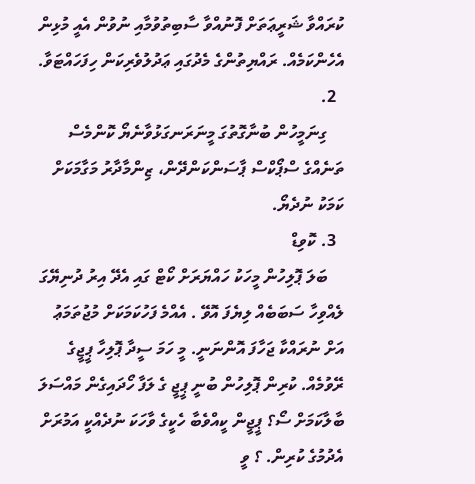ކުރައްވާ ޝަރީޢަތަށް ފޮނުއްވާ ސާބިތުވުމާއި ނުވުން އެއީ މުޅިން އެހެންކަމެއް. ރައްޔިތުންގެ މެދުގައި ޢަދުލުވެރިކަން ހިފަހައްޓަވާ.
  2.
    ގިނަމީހުން ބުނާގޮތުގަ މީނަރަނގަޅުވާނެޔޯ ކޮންމެސް ތަނެއްގެ ސްޕޯކްސް ޕާސަންކަންދޭން، ޒިންމާދާރު މަގާމަކަށް ކަމަކު ނުދެޔޯ.
  3. ކޮވިޑް
    ބަލަ ޕޮލިހުން މީހަކު ހައްޔަރަށް ކޯޓް ގައި އެދޭ އިރު ދުނިޔޭގަ ލެއްވިހާ ސަބަބެއް ލިޔެފަ އޮވޭ . އެއްމެ ފަހުކަމަކަށް މުޖުތަމަޢު އަށް ނުރައްކާ ޖަހާފަ އޮންނަނީ. މީ ހަމަ ސީދާ ޕޮލިހާ ޕީޖީގެ ރޭވުމެއް. ކުރިން ޕޮލިހުން ބުނީ ޕީޖީ ގެ ލަފާ ހޯދައިގެން މައްސަލަ ބާލާކަމަށް ސޯ؟ ޕީޖީން ކީއްވެބާ ހެކީގެ ވާހަކަ ނުދެއްކީ އަމުރަށް އެދުމުގެ ކުރިން. ؟ ވީ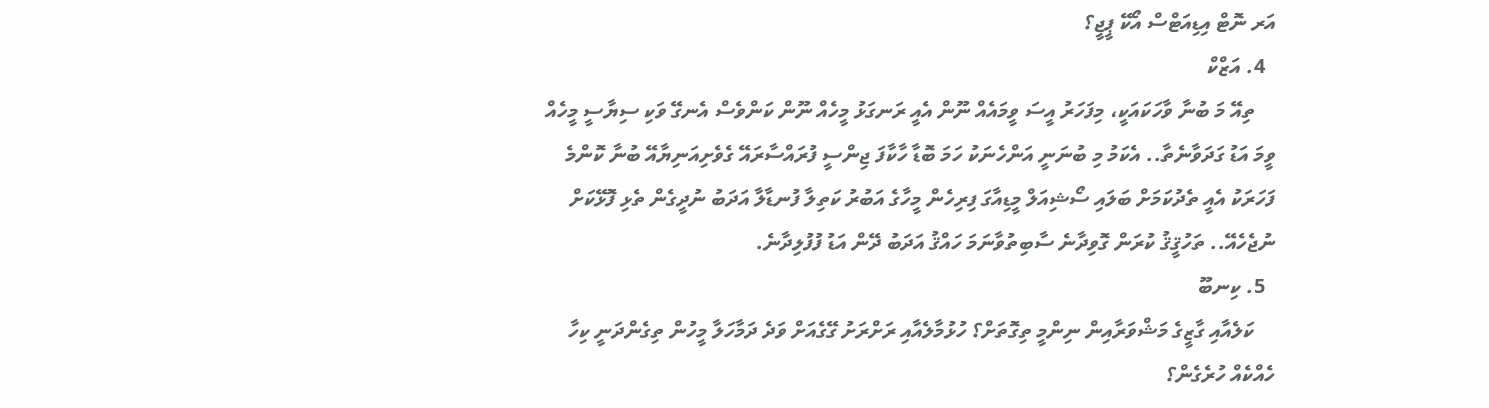އަރ ނޮޓް އިޑިއަޓްސް އޯކޭ ޕީޖީ؟
  4. އަޒްކް
    ތިއޭ މަ ބުނާ ވާހަކައަކީ، މިފަހަރު އީސަ ވީމައެއް ނޫން އެއީ ރަނގަޅު މީހެއް ނޫން ކަންވެސް އެނގޭ ވަކި ސިޔާސީ މީހެއް ވީމަ އަޑު ގަދަވާނެތާ.. އެކަމު މި ބުނަނީ އަންހެނަކު ހަމަ ބޮޑާ ހާކާފަ ޖިންސީ ފުރައްސާރައޭ ގެވެށިއަނިޔާއޭ ބުނާ ކޮންމެ ފަހަރަކު އެއީ ތެދުކަމަށް ބަލައި ސޯޝިއަލް މީޑިއާގަ ފިރިހެން މީހާގެ އަބުރު ކަތިލާ ފުނޑާލާ އަދަބު ނުދީގެން ތެޅި ފޮޅޭކަށް ނުޖެހެއޭ.. ތަހުޤީޤު ކުރަން ގޮވިދާނެ ސާބިތުވާނަމަ ހައްޤު އަދަބު ދޭން އަޑު ފުފުލިދާނެ.
  5. ކިނބޫ
    ކަލެއާއި ގާޒީގެ މަޝްވަރާއިން ނިންމީ ތިގޮތަށް؟ ހުޅުމާލެއާއި ރަށްރަށު ގޭގެއަށް ވަދެ ދަމާހަލާ މީހުން ތިގެންދަނީ ކިހާ ހެއްކެއް ހުރެގެން؟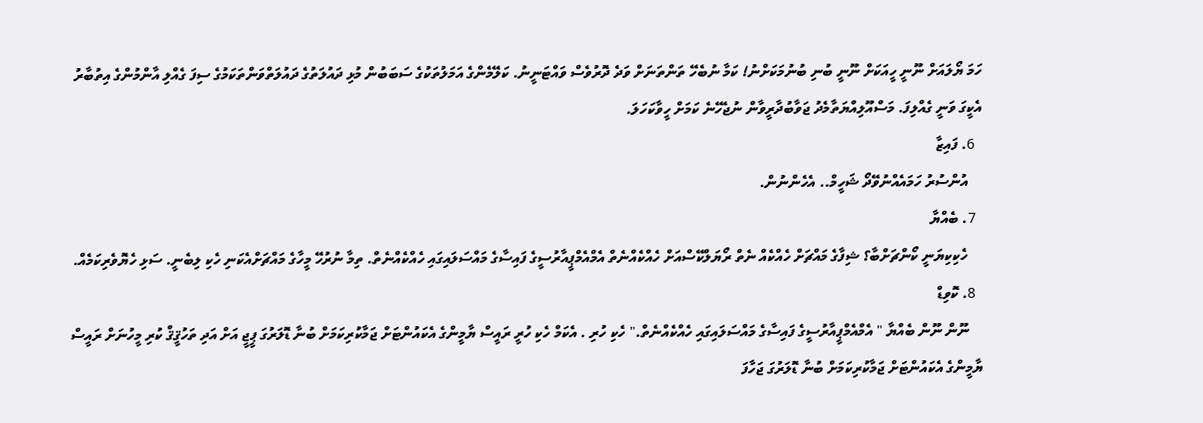ހަމަ ޔޯލައަށް ނޫނީ ހީއަކަށް ނޫނީ ބުނި ބުނުމަކަށްނު! ކަމާ ނުބެހޭ ތަންތަނަށް ވަދެ ދޮރުވެސް ވައްޓަނީނު. ކަލޭމެންގެ އަމަލުތަކުގެ ސަބަބުން މުޅި ދައުލަތުގެ ދައުލަތްވަންތަކަމުގެ ސިފަ ގެއްލި އާންމުންގެ އިތުބާރު އެކީގަ ވަނީ ގެއްލިފަ. މަސްއޫލިއްޔަތާމެދު ޖަވާބުދާރީވާން ނުޖެހޭނެ ކަމަށް ހީވާކަހަލަ.
  6. ފައިޒާ
    އުންސުރު ހަމައެއްނުވޭދޯ ޝަހީމް.. އެހެންނުން.
  7. ބެއްޔާ
    ހެކިކިޔަނީ ކޯންޗަށްބާ؟ ޝިފާގެ މައްޗަށް ހެއްކެއް ނެތް ރޯޔަލްކޭސްއަށް ހެއްކެއްނެތް އެމްއެމްޕީއާރުސީގެ ފައިސާގެ މައްސަލައިގައި ހެއްކެއްނެތް. ތިމާ ނުރުހޭ މީހާގެ މައްޗަށްއެކަނި ހެކި ލިބެނީ. ސަޅި ހެޔޮވެރިކަމެއް.
  8. ކޮވިޑް
    ނޫން ނޫން ބެއްޔާ " އެމްއެމްޕީއާރުސީގެ ފައިސާގެ މައްސަލައިގައި ހެއްކެއްނެތް." ހެކި ހުރި . އެކަމް ހެކި ހުރީ ރައީސް ޔާމީންގެ އެކައުންޓަށް ޖަމާކުރިކަމަށް ބުނާ ޑޮލަރުގަ ޕީޖީ އަށް އަދި ތަހުޤީޤް ކުރި މީހުނަށް ރައީސް ޔާމީންގެ އެކައުންޓަށް ޖަމާކުރިކަމަށް ބުނާ ޑޮލަރުގަ ޖަހާފަ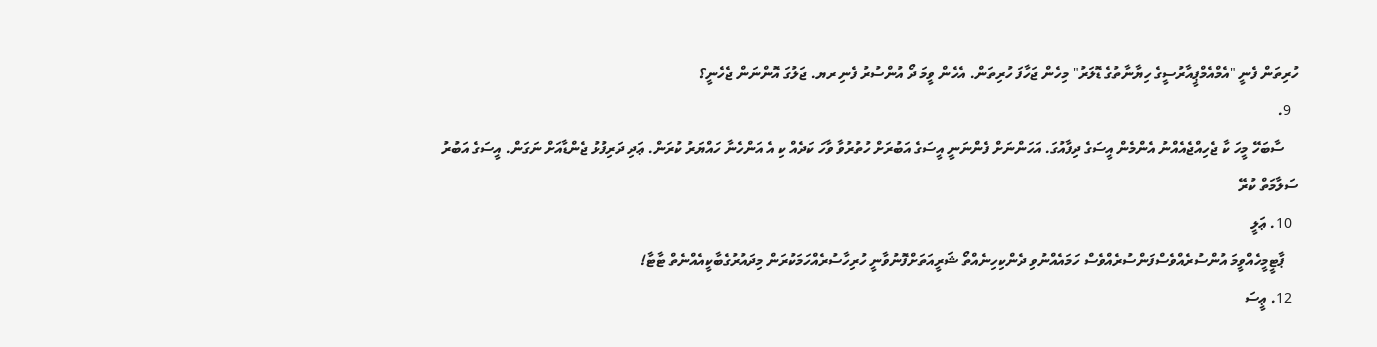ހުރިތަން ފެނީ "އެމްއެމްޕީއާރުސީގެ ހިޔާނާތުގެ ޑޮލަރު" މިހެން ޖަހާފަ ހުރިތަން. އެހެން ވީމަ ދޯ އުންސުރު ފެނި ރޔ. ޖަލުގަ އޮންނަން ޖެހެނީ؟
  9.
    ސާބަހޭ މީހަ ކާ ޖެހިއްޖެއެއްނު އެންމެން އީސަގެ ދިފާއުގަ. އަހަންނަށް ފެންނަނީ އީސަގެ އަބުރަށް ހުތުރުވާ ވާހަ ކަދެއް ކި އެ އަންހެނާ ހައްޔަރު ކުރަން. ޢަދި ދަރިފުޅު ޖެންޑާއަށް ނަގަން. އީސަގެ އަބުރު ސަލާމަތް ކުރޭ
  10. ޢަލީ
    ޕާޓީމީހެއްވީމަ އުންސުރެއްވެސްފަންސުރެއްވެސް ހަމައެއްނުވި ދެންކިހިނެއްތޯ ޝަރީއަތަށްފޮނުވާނީ ހުރިހާސުރެއްހަމަކުރަން މިދައުރުގެބާކީއެއްނެތް ޓާޓާ!
  12. ޢީސަ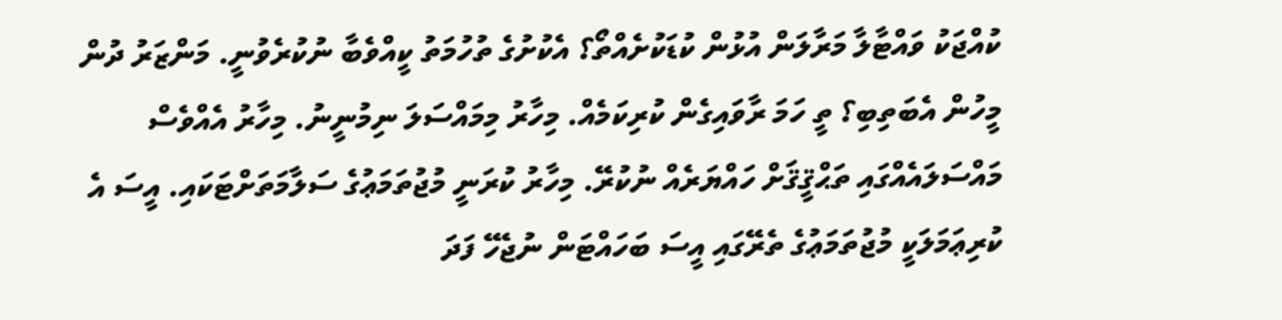ކުއްޖަކު ވައްޓާލާ މަރާލަން އުޅުން ކުޑަކުށެއްތޯ؟ އެކުށުގެ ތުހުމަތު ކީއްވެބާ ނުކުރެވުނީ. މަންޒަރު ދުން މީހުން އެބަތިބި؟ ތީ ހަމަ ރާވައިގެން ކުރިކަމެއް. މިހާރު މިމައްސަލަ ނިމުނީނު. މިހާރު އެއްވެސް މައްސަލައެއްގައި ތަޙްޤީޤަށް ހައްޔަރެއް ނުކުރޭ. މިހާރު ކުރަނީ މުޖުތަމަޢުގެ ސަލާމަތަށްޓަކައި. އީސަ އެ ކުރިޢަމަލަކީ މުޖުތަމަޢުގެ ތެރޭގައި އީސަ ބަހައްޓަން ނުޖެހޭ ފަދަ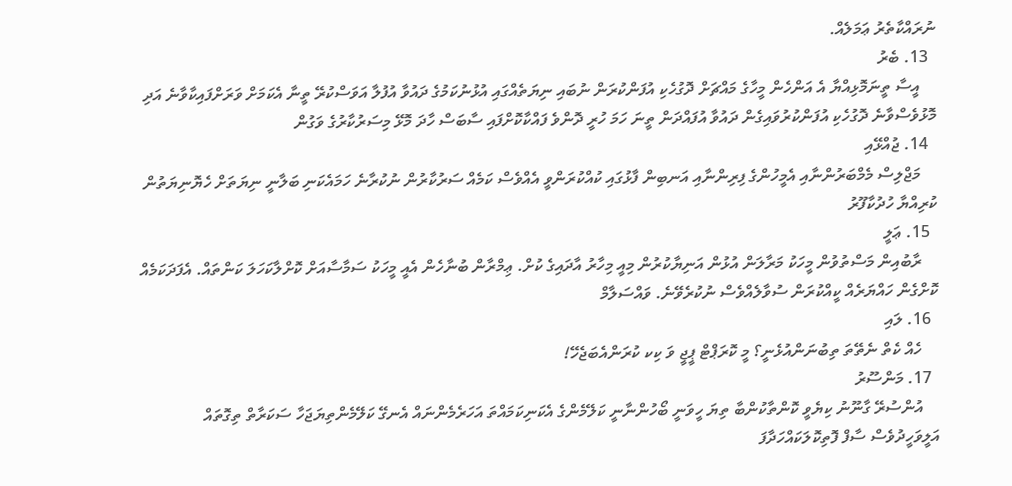ނުރައްކާތެރު ޢަމަލެއް.
  13. ބެރު
    އީސާ ތީނަމޮޅިއްޔާ އެ އަންހެން މީހާގެ މައްޗަށް ދޮގުހެކި އުފަންކުރަން ނުބައި ނިޔަތެއްގައި އުޅުނުކަމުގެ ދައުވާ އުފުލާ އަވަސްކުރޭ ތީނާ އެކަމަށް ވަރަށްފައިކާވާނެ އަދި މޮޅުވެސްވާނެ ދޮގުހެކި އުފަންކުރުވައިގެން ދައުވާ އުފައްދަން ތީނަ ހަމަ ހުރީ ދޮންވެ ފައްކާކޮށްފައި ސާބަސް ހާދަ މޮޅޭ މިސަރުކާރުގެ ވަގުން
  14. ޖުއްޅޭއި
    މަޖްލިސް މެމްބަރުންނާއި އެމީހުންގެ ފިރިންނާއި އަނބިން ފާޅުގައި ކުއްކުރަންވީ އެއްވެސް ކަމެއް ސަރުކާރުން ނުކުރާނެ ހަމައެކަނި ބަލާނީ ނިޔަތަށް ހެޔޮނިޔަތުން ކުރިއްޔާ ހުދުކާފޫރު
  15. ޢަލީ
    ރާބުއިން މަސްތުވުން މީހަކު މަރާލަން އުޅުން އަނިޔާކުރުން މިއީ މިހާރު އާދައިގެ ކުށް. ޢިމްރާން ބުނާހެން އެއީ މީހަކު ސަމާސާއަށް ކޮށްލާކަހަލަ ކަންތައް. އެފަދަކަމެއް ކޮށްގެން ހައްޔަރެއް ކީއްކުރަން ސުވާލެއްވެސް ނުކުރެވޭނެ. ވައްސަލާމް
  16. ލައި
    ހެއް ކެތް ނެތޭތަ ތިބުނަންއުޅެނީ؟ މީ ކޮރަޕްޓް ޕީޖީ ވަ ކިކ ކުރަންއެބަޖެހޭ!
  17. މަންސޫރު
    އުންސުރޭ ގާނޫނު ކިޔެވީ ކޮންތާކުންބާ ތިޔަ ހީވަނީ ބޯހުންނާނީ ކަލޭމެންގެ އެކަނިކަމައްތަ އަހަރެމެންނައް އެނގޭ ކަލޭމެންތިޔަޖަހާ ސަކަރާތް ތިގޮތައް އަލީވަހީދުވެސް ސާފް ފޮތިކޮލަކައްހަދާފަ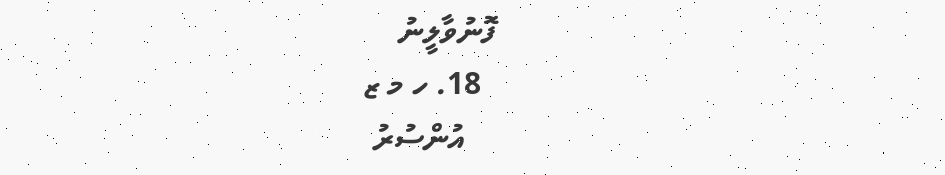ފޮނުވާލީނު
  18. ހ މ ޒ
    އުންސުރު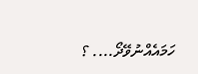ހަމައެއްނުވޭދޯ.... ؟